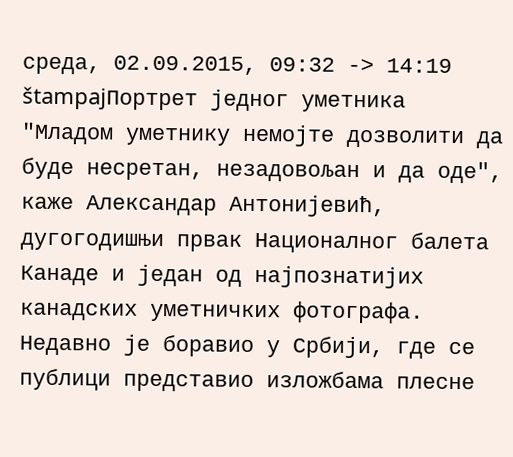среда, 02.09.2015, 09:32 -> 14:19
štampajПортрет једног уметника
"Младом уметнику немојте дозволити да буде несретан, незадовољан и да оде", каже Александар Антонијевић, дугогодишњи првак Националног балета Канаде и један од најпознатијих канадских уметничких фотографа. Недавно је боравио у Србији, где се публици представио изложбама плесне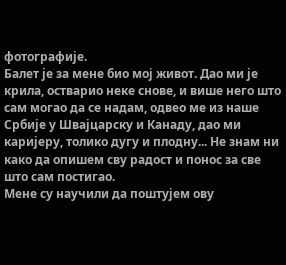фотографије.
Балет је за мене био мој живот. Дао ми је крила, остварио неке снове, и више него што сам могао да се надам, одвео ме из наше Србије у Швајцарску и Канаду, дао ми каријеру, толико дугу и плодну... Не знам ни како да опишем сву радост и понос за све што сам постигао.
Мене су научили да поштујем ову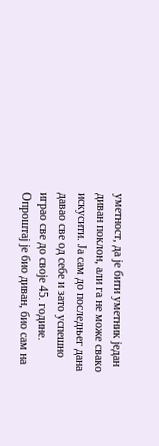уметност, да је бити уметник један диван поклон, али га не може свако искусити. Ја сам до последњег дана давао све од себе и зато успешно играо све до своје 45. године. Опроштај је био диван, био сам на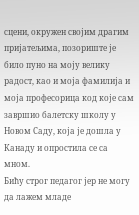сцени, окружен својим драгим пријатељима, позориште је било пуно на моју велику радост, као и моја фамилија и моја професорица код које сам завршио балетску школу у Новом Саду, која је дошла у Канаду и опростила се са мном.
Бићу строг педагог јер не могу да лажем младе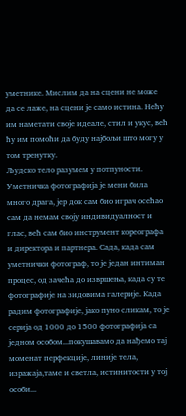уметнике. Мислим да на сцени не може да се лаже, на сцени је само истина. Нећу им наметати своје идеале, стил и укус, већ ћу им помоћи да буду најбољи што могу у том тренутку.
Људско тело разумем у потпуности. Уметничка фотографија је мени била много драга, јер док сам био играч осећао сам да немам своју индивидуалност и глас, већ сам био инструмент кореографа и директора и партнера. Сада, када сам уметнички фотограф, то је један интиман процес, од зачећа до извршења, када су те фотографије на зидовима галерије. Када радим фотографије, јако пуно сликам, то је серија од 1000 до 1500 фотографија са једном особом...покушавамо да нађемо тај моменат перфекције, линије тела, изражаја,таме и светла, истинитости у тој особи...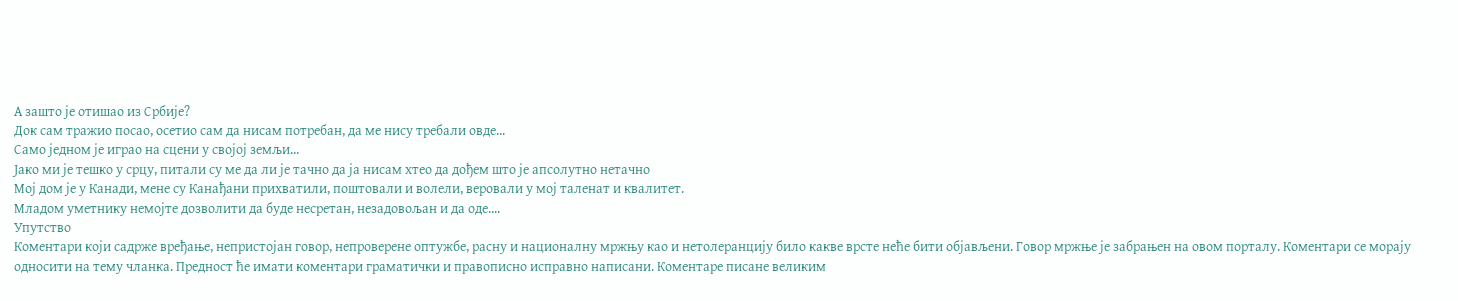А зашто је отишао из Србије?
Док сам тражио посао, осетио сам да нисам потребан, да ме нису требали овде...
Само једном је играо на сцени у својој земљи...
Јако ми је тешко у срцу, питали су ме да ли је тачно да ја нисам хтео да дођем што је апсолутно нетачно
Мој дом је у Канади, мене су Канађани прихватили, поштовали и волели, веровали у мој таленат и квалитет.
Младом уметнику немојте дозволити да буде несретан, незадовољан и да оде....
Упутство
Коментари који садрже вређање, непристојан говор, непроверене оптужбе, расну и националну мржњу као и нетолеранцију било какве врсте неће бити објављени. Говор мржње је забрањен на овом порталу. Коментари се морају односити на тему чланка. Предност ће имати коментари граматички и правописно исправно написани. Коментаре писане великим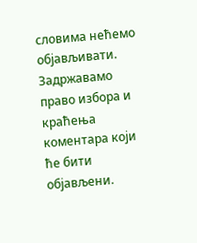словима нећемо објављивати. Задржавамо право избора и краћења коментара који ће бити објављени.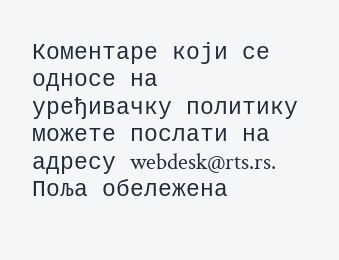Коментаре који се односе на уређивачку политику можете послати на адресу webdesk@rts.rs. Поља обележена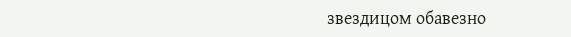звездицом обавезно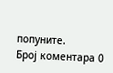попуните.
Број коментара 0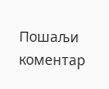Пошаљи коментар